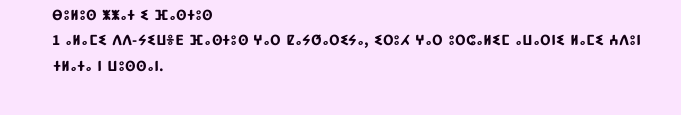ⴱⵓⵍⵓⵙ ⵥⵥⴰⵜ ⵉ ⴼⴰⵙⵜⵓⵙ
1 ⴰⵍⴰⵎⵉ ⴷⴷ-ⵢⵉⵡⴻⴹ ⴼⴰⵙⵜⵓⵙ ⵖⴰⵔ ⵇⴰⵢⵚⴰⵔⵉⵢⴰ, ⵉⵔⵓⵃ ⵖⴰⵔ ⵓⵔⵛⴰⵍⵉⵎ ⴰⵡⴰⵔⵏⵉ ⵍⴰⵎⵉ ⵄⴷⵓⵏ ⵜⵍⴰⵜⴰ ⵏ ⵡⵓⵙⵙⴰⵏ.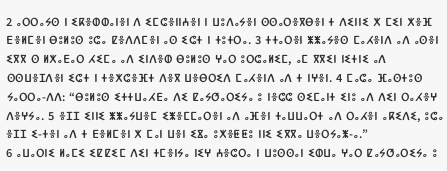2 ⴰⵔⵔⴰⵢⵙ ⵏ ⵉⴽⴻⵀⵀⴰⵏⴻⵏ ⴷ ⵉⵎⵛⴻⵏⵏⵄⴻⵏ ⵏ ⵡⵓⴷⴰⵢⴻⵏ ⵙⵙⴰⵔⴻⴳⴱⴻⵏ ⵜ ⴷⵉⵏⵏⵉ ⵅ ⵎⵉⵏ ⵅⴻⴼ ⴹⴻⵍⵎⴻⵏ ⴱⵓⵍⵓⵙ ⵓⵛⴰ ⵇⴻⴷⴷⵎⴻⵏ ⴰⵙ ⵉⵛⵜ ⵏ ⵜⵓⵜⵔⴰ. 3 ⵜⵜⴰⵔⴻⵏ ⵥⵥⴰⵢⴻⵙ ⵎⴰⵃⴻⵏⴷ ⴰⴷ ⴰⵙⴻⵏ ⵉⴳⴳ ⵙ ⵍⵅⴰⴹⴰⵔ ⵃⵉⵎⴰ ⴰⴷ ⵉⵏⴷⴻⵀ ⴱⵓⵍⵓⵙ ⵖⴰⵔ ⵓⵔⵛⴰⵍⵉⵎ, ⴰⵎ ⴳⴳⵉⵏ ⵏⵉⵜⵏⵉ ⴰⴷ ⵙⵙⵡⴻⵊⴷⴻⵏ ⵉⵛⵜ ⵏ ⵜⴻⵅⵛⴻⴼⵜ ⴷⴻⴳ ⵡⴻⴱⵔⵉⴷ ⵎⴰⵃⴻⵏⴷ ⴰⴷ ⵜ ⵏⵖⴻⵏ. 4 ⵎⴰⵛⴰ ⴼⴰⵙⵜⵓⵙ ⵢⴰⵔⵔⴰ-ⴷⴷ: “ⴱⵓⵍⵓⵙ ⵉⵜⵜⵡⴰⵃⴹⴰ ⴷⵉ ⵇⴰⵢⵚⴰⵔⵉⵢⴰ ⵓ ⵏⴻⵛⵛ ⵙⵉⵎⴰⵏⵜ ⵉⵏⵓ ⴰⴷ ⴷⵉⵏ ⵔⴰⵃⴻⵖ ⴷⴻⵖⵢⴰ. 5 ⴻⵊⵊ ⵉⵏⵏⵉ ⵥⵥⴰⵢⵡⴻⵎ ⵉⵥⴻⵎⵎⴰⵔⴻⵏ ⴰⴷ ⴰⴼⴻⵏ ⵜⴰⵡⵡⴰⵔⵜ ⴰⴷ ⵔⴰⵃⴻⵏ ⴰⴽⵉⴷⵉ, ⵓⵛⴰ ⴻⵊⵊ ⵉ-ⵜⴻⵏ ⴰⴷ ⵜ ⴹⴻⵍⵎⴻⵏ ⵅ ⵎⴰⵏ ⵡⴻⵏ ⵉⴵⴰ ⵓⵅⴻⵟⵟⵓ ⵏⵏⵉ ⵉⴳⴳⴰ ⵡⴻⵔⵢⴰⵥ-ⴰ.”
6 ⴰⵡⴰⵔⵏⵉ ⵍⴰⵎⵉ ⵉⵇⵇⵉⵎ ⴷⵉⵏ ⵜⵎⴻⵏⵢⴰ ⵏⵉⵖ ⵄⴻⵛⵔⴰ ⵏ ⵡⵓⵙⵙⴰⵏ ⵉⵀⵡⴰ ⵖⴰⵔ ⵇⴰⵢⵚⴰⵔⵉⵢⴰ ⵓ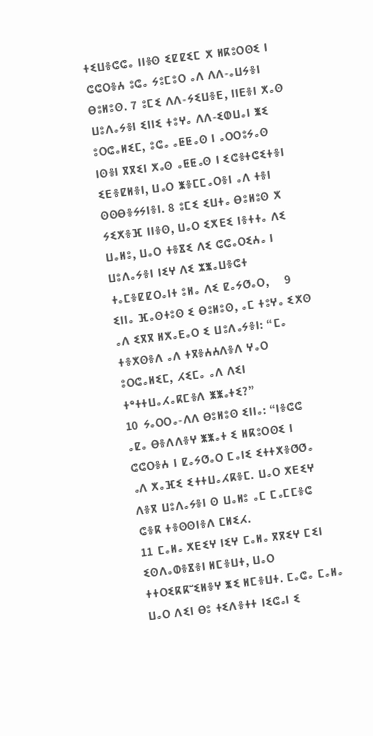ⵜⵉⵡⴻⵛⵛⴰ ⵏⵏⴻⵙ ⵉⵇⵇⵉⵎ ⵅ ⵍⴽⵓⵔⵙⵉ ⵏ ⵛⵛⵔⴻⵄ ⵓⵛⴰ ⵢⵓⵎⵓⵔ ⴰⴷ ⴷⴷ-ⴰⵡⵢⴻⵏ ⴱⵓⵍⵓⵙ. 7 ⵓⵎⵉ ⴷⴷ-ⵢⵉⵡⴻⴹ, ⵏⵏⴹⴻⵏ ⵅⴰⵙ ⵡⵓⴷⴰⵢⴻⵏ ⵉⵏⵏⵉ ⵜⵓⵖⴰ ⴷⴷ-ⵉⵀⵡⴰⵏ ⵥⵉ ⵓⵔⵛⴰⵍⵉⵎ, ⵓⵛⴰ ⴰⵟⵟⴰⵙ ⵏ ⴰⵔⵔⵓⵢⴰⵙ ⵏⵙⴻⵏ ⴳⴳⵉⵏ ⵅⴰⵙ ⴰⵟⵟⴰⵙ ⵏ ⵉⵛⴻⵜⵛⵉⵜⴻⵏ ⵉⴹⴻⵇⵍⴻⵏ, ⵡⴰⵔ ⵥⴻⵎⵎⴰⵔⴻⵏ ⴰⴷ ⵜⴻⵏ ⵙⵙⴱⴻⵢⵢⵏⴻⵏ. 8 ⵓⵎⵉ ⵉⵡⵜⴰ ⴱⵓⵍⵓⵙ ⵅ ⵢⵉⵅⴻⴼ ⵏⵏⴻⵙ, ⵡⴰⵔ ⵉⵅⴹⵉ ⵏⴻⵜⵜⴰ ⴷⵉ ⵡⴰⵍⵓ, ⵡⴰⵔ ⵜⴻⴵⵉ ⴷⵉ ⵛⵛⴰⵔⵉⵄⴰ ⵏ ⵡⵓⴷⴰⵢⴻⵏ ⵏⵉⵖ ⴷⵉ ⵣⵥⴰⵡⴻⵛⵜ ⵜⴰⵎⴻⵇⵇⵔⴰⵏⵜ ⵓⵍⴰ ⴷⵉ ⵇⴰⵢⵚⴰⵔ,    9 ⵉⵏⵏⴰ ⴼⴰⵙⵜⵓⵙ ⵉ ⴱⵓⵍⵓⵙ, ⴰⵎ ⵜⵓⵖⴰ ⵉⵅⵙ ⴰⴷ ⵉⴳⴳ ⵍⵅⴰⴹⴰⵔ ⵉ ⵡⵓⴷⴰⵢⴻⵏ: “ⵎⴰ ⵜⴻⵅⵙⴻⴷ ⴰⴷ ⵜⴳⴻⵄⵄⴷⴻⴷ ⵖⴰⵔ ⵓⵔⵛⴰⵍⵉⵎ, ⵃⵉⵎⴰ ⴰⴷ ⴷⵉⵏ ⵜᵉⵜⵜⵡⴰⵃⴰⴽⵎⴻⴷ ⵥⵥⴰⵜⵉ?”
10 ⵢⴰⵔⵔⴰ-ⴷⴷ ⴱⵓⵍⵓⵙ ⵉⵏⵏⴰ: “ⵏⴻⵛⵛ ⴰⵇⴰ ⴱⴻⴷⴷⴻⵖ ⵥⵥⴰⵜ ⵉ ⵍⴽⵓⵔⵙⵉ ⵏ ⵛⵛⵔⴻⵄ ⵏ ⵇⴰⵢⵚⴰⵔ ⵎⴰⵏⵉ ⵉⵜⵜⵅⴻⵚⵚⴰ ⴰⴷ ⵅⴰⴼⵉ ⵉⵜⵜⵡⴰⵃⴽⴻⵎ. ⵡⴰⵔ ⵅⴹⵉⵖ ⴷⴻⴳ ⵡⵓⴷⴰⵢⴻⵏ ⵙ ⵡⴰⵍⵓ ⴰⵎ ⵎⴰⵎⵎⴻⵛ ⵛⴻⴽ ⵜⴻⵙⵙⵏⴻⴷ ⵎⵍⵉⵃ.
11 ⵎⴰⵍⴰ ⵅⴹⵉⵖ ⵏⵉⵖ ⵎⴰⵍⴰ ⴳⴳⵉⵖ ⵎⵉⵏ ⵉⵙⴷⴰⵀⴻⴵⴻⵏ ⵍⵎⴻⵡⵜ, ⵡⴰⵔ ⵜⵜⵔⵉⴽⴽⵯⵉⵍⴻⵖ ⵥⵉ ⵍⵎⴻⵡⵜ. ⵎⴰⵛⴰ ⵎⴰⵍⴰ ⵡⴰⵔ ⴷⵉⵏ ⴱⵓ ⵜⵉⴷⴻⵜⵜ ⵏⵉⵛⴰⵏ ⵉ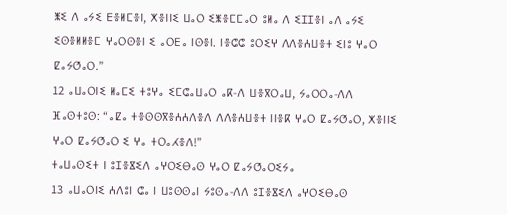ⵥⵉ ⴷ ⴰⵢⵉ ⴹⴻⵍⵎⴻⵏ, ⵅⴻⵏⵏⵉ ⵡⴰⵔ ⵉⵥⴻⵎⵎⴰⵔ ⵓⵍⴰ ⴷ ⵉⵊⵊⴻⵏ ⴰⴷ ⴰⵢⵉ ⵉⵙⴻⵍⵍⴻⵎ ⵖⴰⵔⵙⴻⵏ ⵉ ⴰⵔⴹⴰ ⵏⵙⴻⵏ. ⵏⴻⵛⵛ ⵓⵔⵉⵖ ⴷⴷⴻⵄⵡⴻⵜ ⵉⵏⵓ ⵖⴰⵔ ⵇⴰⵢⵚⴰⵔ.”
12 ⴰⵡⴰⵔⵏⵉ ⵍⴰⵎⵉ ⵜⵓⵖⴰ ⵉⵎⵛⴰⵡⴰⵔ ⴰⴽ-ⴷ ⵡⴻⴳⵔⴰⵡ, ⵢⴰⵔⵔⴰ-ⴷⴷ ⴼⴰⵙⵜⵓⵙ: “ⴰⵇⴰ ⵜⴻⵙⵙⴳⴻⵄⵄⴷⴻⴷ ⴷⴷⴻⵄⵡⴻⵜ ⵏⵏⴻⴽ ⵖⴰⵔ ⵇⴰⵢⵚⴰⵔ, ⵅⴻⵏⵏⵉ ⵖⴰⵔ ⵇⴰⵢⵚⴰⵔ ⵉ ⵖⴰ ⵜⵔⴰⵃⴻⴷ!”
ⵜⴰⵡⴰⵙⵉⵜ ⵏ ⵓⵊⴻⴵⵉⴷ ⴰⵖⵔⵉⴱⴰⵙ ⵖⴰⵔ ⵇⴰⵢⵚⴰⵔⵉⵢⴰ
13 ⴰⵡⴰⵔⵏⵉ ⵄⴷⵓⵏ ⵛⴰ ⵏ ⵡⵓⵙⵙⴰⵏ ⵢⵓⵙⴰ-ⴷⴷ ⵓⵊⴻⴵⵉⴷ ⴰⵖⵔⵉⴱⴰⵙ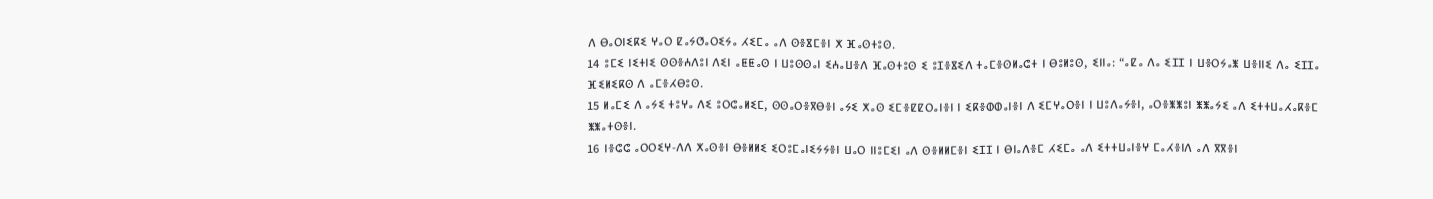ⴷ ⴱⴰⵔⵏⵉⴽⵉ ⵖⴰⵔ ⵇⴰⵢⵚⴰⵔⵉⵢⴰ ⵃⵉⵎⴰ ⴰⴷ ⵙⴻⴵⵎⴻⵏ ⵅ ⴼⴰⵙⵜⵓⵙ.
14 ⵓⵎⵉ ⵏⵉⵜⵏⵉ ⵙⵙⴻⵄⴷⵓⵏ ⴷⵉⵏ ⴰⵟⵟⴰⵙ ⵏ ⵡⵓⵙⵙⴰⵏ ⵉⵄⴰⵡⴻⴷ ⴼⴰⵙⵜⵓⵙ ⵉ ⵓⵊⴻⴵⵉⴷ ⵜⴰⵎⴻⵙⵍⴰⵛⵜ ⵏ ⴱⵓⵍⵓⵙ, ⵉⵏⵏⴰ: “ⴰⵇⴰ ⴷⴰ ⵉⵊⵊ ⵏ ⵡⴻⵔⵢⴰⵥ ⵡⴻⵏⵏⵉ ⴷⴰ ⵉⵊⵊⴰ ⴼⵉⵍⵉⴽⵙ ⴷ ⴰⵎⴻⵃⴱⵓⵙ.
15 ⵍⴰⵎⵉ ⴷ ⴰⵢⵉ ⵜⵓⵖⴰ ⴷⵉ ⵓⵔⵛⴰⵍⵉⵎ, ⵙⵙⴰⵔⴻⴳⴱⴻⵏ ⴰⵢⵉ ⵅⴰⵙ ⵉⵎⴻⵇⵇⵔⴰⵏⴻⵏ ⵏ ⵉⴽⴻⵀⵀⴰⵏⴻⵏ ⴷ ⵉⵎⵖⴰⵔⴻⵏ ⵏ ⵡⵓⴷⴰⵢⴻⵏ, ⴰⵔⴻⵥⵥⵓⵏ ⵥⵥⴰⵢⵉ ⴰⴷ ⵉⵜⵜⵡⴰⵃⴰⴽⴻⵎ ⵥⵥⴰⵜⵙⴻⵏ.
16 ⵏⴻⵛⵛ ⴰⵔⵔⵉⵖ-ⴷⴷ ⵅⴰⵙⴻⵏ ⴱⴻⵍⵍⵉ ⵉⵔⵓⵎⴰⵏⵉⵢⵢⴻⵏ ⵡⴰⵔ ⵏⵏⵓⵎⵉⵏ ⴰⴷ ⵙⴻⵍⵍⵎⴻⵏ ⵉⵊⵊ ⵏ ⴱⵏⴰⴷⴻⵎ ⵃⵉⵎⴰ ⴰⴷ ⵉⵜⵜⵡⴰⵏⴻⵖ ⵎⴰⵃⴻⵏⴷ ⴰⴷ ⴳⴳⴻⵏ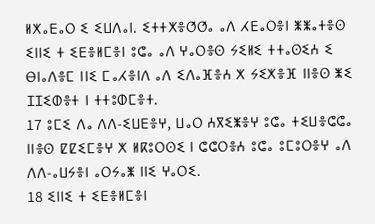ⵍⵅⴰⴹⴰⵔ ⵉ ⵉⵡⴷⴰⵏ. ⵉⵜⵜⵅⴻⵚⵚⴰ ⴰⴷ ⵃⴹⴰⵔⴻⵏ ⵥⵥⴰⵜⴻⵙ ⵉⵏⵏⵉ ⵜ ⵉⴹⴻⵍⵎⴻⵏ ⵓⵛⴰ ⴰⴷ ⵖⴰⵔⴻⵙ ⵢⵉⵍⵉ ⵜⵜⴰⵙⵉⵄ ⵉ ⴱⵏⴰⴷⴻⵎ ⵏⵏⵉ ⵎⴰⵃⴻⵏⴷ ⴰⴷ ⵉⴷⴰⴼⴻⵄ ⵅ ⵢⵉⵅⴻⴼ ⵏⵏⴻⵙ ⵥⵉ ⵊⵊⵉⵀⴻⵜ ⵏ ⵜⵜⵓⵀⵎⴻⵜ.
17 ⵓⵎⵉ ⴷⴰ ⴷⴷ-ⵉⵡⴹⴻⵖ, ⵡⴰⵔ ⵄⴳⵉⵥⴻⵖ ⵓⵛⴰ ⵜⵉⵡⴻⵛⵛⴰ ⵏⵏⴻⵙ ⵇⵇⵉⵎⴻⵖ ⵅ ⵍⴽⵓⵔⵙⵉ ⵏ ⵛⵛⵔⴻⵄ ⵓⵛⴰ ⵓⵎⵓⵔⴻⵖ ⴰⴷ ⴷⴷ-ⴰⵡⵢⴻⵏ ⴰⵔⵢⴰⵥ ⵏⵏⵉ ⵖⴰⵔⵉ.
18 ⵉⵏⵏⵉ ⵜ ⵉⴹⴻⵍⵎⴻⵏ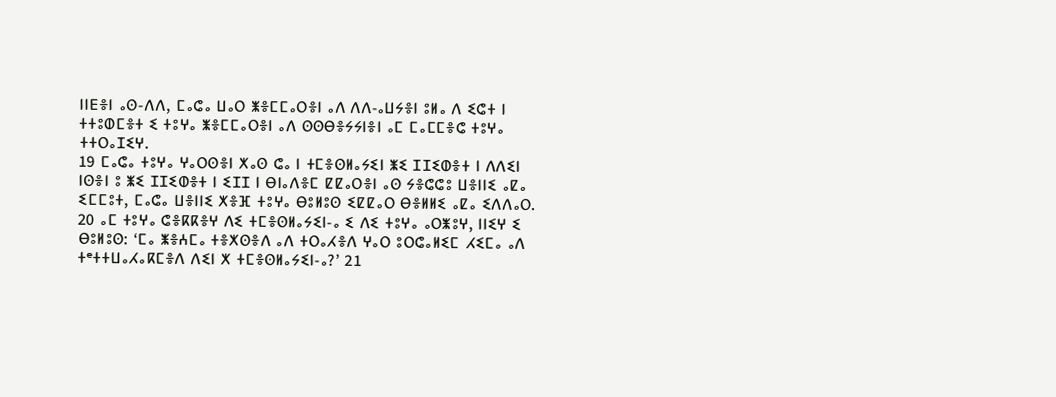ⵏⵏⴹⴻⵏ ⴰⵙ-ⴷⴷ, ⵎⴰⵛⴰ ⵡⴰⵔ ⵥⴻⵎⵎⴰⵔⴻⵏ ⴰⴷ ⴷⴷ-ⴰⵡⵢⴻⵏ ⵓⵍⴰ ⴷ ⵉⵛⵜ ⵏ ⵜⵜⵓⵀⵎⴻⵜ ⵉ ⵜⵓⵖⴰ ⵥⴻⵎⵎⴰⵔⴻⵏ ⴰⴷ ⵙⵙⴱⴻⵢⵢⵏⴻⵏ ⴰⵎ ⵎⴰⵎⵎⴻⵛ ⵜⵓⵖⴰ ⵜⵜⵔⴰⵊⵉⵖ.
19 ⵎⴰⵛⴰ ⵜⵓⵖⴰ ⵖⴰⵔⵙⴻⵏ ⵅⴰⵙ ⵛⴰ ⵏ ⵜⵎⴻⵙⵍⴰⵢⵉⵏ ⵥⵉ ⵊⵊⵉⵀⴻⵜ ⵏ ⴷⴷⵉⵏ ⵏⵙⴻⵏ ⵓ ⵥⵉ ⵊⵊⵉⵀⴻⵜ ⵏ ⵉⵊⵊ ⵏ ⴱⵏⴰⴷⴻⵎ ⵇⵇⴰⵔⴻⵏ ⴰⵙ ⵢⴻⵛⵛⵓ ⵡⴻⵏⵏⵉ ⴰⵇⴰ ⵉⵎⵎⵓⵜ, ⵎⴰⵛⴰ ⵡⴻⵏⵏⵉ ⵅⴻⴼ ⵜⵓⵖⴰ ⴱⵓⵍⵓⵙ ⵉⵇⵇⴰⵔ ⴱⴻⵍⵍⵉ ⴰⵇⴰ ⵉⴷⴷⴰⵔ. 20 ⴰⵎ ⵜⵓⵖⴰ ⵛⴻⴽⴽⴻⵖ ⴷⵉ ⵜⵎⴻⵙⵍⴰⵢⵉⵏ-ⴰ ⵉ ⴷⵉ ⵜⵓⵖⴰ ⴰⵔⵥⵓⵖ, ⵏⵏⵉⵖ ⵉ ⴱⵓⵍⵓⵙ: ‘ⵎⴰ ⵥⴻⵄⵎⴰ ⵜⴻⵅⵙⴻⴷ ⴰⴷ ⵜⵔⴰⵃⴻⴷ ⵖⴰⵔ ⵓⵔⵛⴰⵍⵉⵎ ⵃⵉⵎⴰ ⴰⴷ ⵜᵉⵜⵜⵡⴰⵃⴰⴽⵎⴻⴷ ⴷⵉⵏ ⵅ ⵜⵎⴻⵙⵍⴰⵢⵉⵏ-ⴰ?’ 21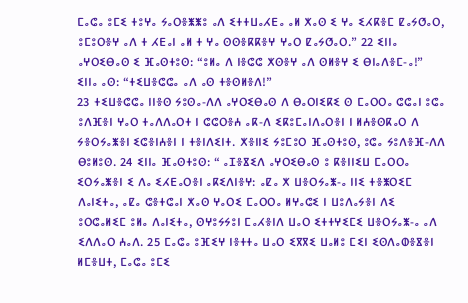ⵎⴰⵛⴰ ⵓⵎⵉ ⵜⵓⵖⴰ ⵢⴰⵔⴻⵥⵥⵓ ⴰⴷ ⵉⵜⵜⵡⴰⵃⴹⴰ ⴰⵍ ⵅⴰⵙ ⵉ ⵖⴰ ⵉⵃⴽⴻⵎ ⵇⴰⵢⵚⴰⵔ, ⵓⵎⵓⵔⴻⵖ ⴰⴷ ⵜ ⵃⴹⴰⵏ ⴰⵍ ⵜ ⵖⴰ ⵙⵙⴻⴽⴽⴻⵖ ⵖⴰⵔ ⵇⴰⵢⵚⴰⵔ.” 22 ⵉⵏⵏⴰ ⴰⵖⵔⵉⴱⴰⵙ ⵉ ⴼⴰⵙⵜⵓⵙ: “ⵓⵍⴰ ⴷ ⵏⴻⵛⵛ ⵅⵙⴻⵖ ⴰⴷ ⵙⵍⴻⵖ ⵉ ⴱⵏⴰⴷⴻⵎ-ⴰ!” ⵉⵏⵏⴰ ⴰⵙ: “ⵜⵉⵡⴻⵛⵛⴰ ⴰⴷ ⴰⵙ ⵜⴻⵙⵍⴻⴷ!”
23 ⵜⵉⵡⴻⵛⵛⴰ ⵏⵏⴻⵙ ⵢⵓⵙⴰ-ⴷⴷ ⴰⵖⵔⵉⴱⴰⵙ ⴷ ⴱⴰⵔⵏⵉⴽⵉ ⵙ ⵎⴰⵔⵔⴰ ⵛⵛⴰⵏ ⵓⵛⴰ ⵓⴷⴼⴻⵏ ⵖⴰⵔ ⵜⴰⴷⴷⴰⵔⵜ ⵏ ⵛⵛⵔⴻⵄ ⴰⴽ-ⴷ ⵉⴽⵓⵎⴰⵏⴷⴰⵔⴻⵏ ⵏ ⵍⵄⴻⵙⴽⴰⵔ ⴷ ⵢⴻⵔⵢⴰⵥⴻⵏ ⵉⵛⴻⵏⵄⴻⵏ ⵏ ⵜⴻⵏⴷⵉⵏⵜ. ⵅⴻⵏⵏⵉ ⵢⵓⵎⵓⵔ ⴼⴰⵙⵜⵓⵙ, ⵓⵛⴰ ⵢⵓⴷⴻⴼ-ⴷⴷ ⴱⵓⵍⵓⵙ. 24 ⵉⵏⵏⴰ ⴼⴰⵙⵜⵓⵙ: “ ⴰⵊⴻⴵⵉⴷ ⴰⵖⵔⵉⴱⴰⵙ ⵓ ⴽⴻⵏⵏⵉⵡ ⵎⴰⵔⵔⴰ ⵉⵔⵢⴰⵥⴻⵏ ⵉ ⴷⴰ ⵉⵃⴹⴰⵔⴻⵏ ⴰⴽⵉⴷⵏⴻⵖ: ⴰⵇⴰ ⵅ ⵡⴻⵔⵢⴰⵥ-ⴰ ⵏⵏⵉ ⵜⴻⵥⵔⵉⵎ ⴷⴰⵏⵉⵜⴰ, ⴰⵇⴰ ⵛⴻⵜⵛⴰⵏ ⵅⴰⵙ ⵖⴰⵔⵉ ⵎⴰⵔⵔⴰ ⵍⵖⴰⵛⵉ ⵏ ⵡⵓⴷⴰⵢⴻⵏ ⴷⵉ ⵓⵔⵛⴰⵍⵉⵎ ⵓⵍⴰ ⴷⴰⵏⵉⵜⴰ, ⵙⵖⵓⵢⵢⵓⵏ ⵎⴰⵃⴻⵏⴷ ⵡⴰⵔ ⵉⵜⵜⵖⵉⵎⵉ ⵡⴻⵔⵢⴰⵥ-ⴰ ⴰⴷ ⵉⴷⴷⴰⵔ ⵄⴰⴷ. 25 ⵎⴰⵛⴰ ⵓⴼⵉⵖ ⵏⴻⵜⵜⴰ ⵡⴰⵔ ⵉⴳⴳⵉ ⵡⴰⵍⵓ ⵎⵉⵏ ⵉⵙⴷⴰⵀⴻⴵⴻⵏ ⵍⵎⴻⵡⵜ, ⵎⴰⵛⴰ ⵓⵎⵉ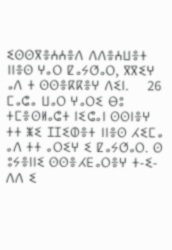ⵉⵙⵙⴳⴻⵄⵄⴻⴷ ⴷⴷⴻⵄⵡⴻⵜ ⵏⵏⴻⵙ ⵖⴰⵔ ⵇⴰⵢⵚⴰⵔ, ⴳⴳⵉⵖ ⴰⴷ ⵜ ⵙⵙⴻⴽⴽⴻⵖ ⴷⵉⵏ.    26 ⵎⴰⵛⴰ ⵡⴰⵔ ⵖⴰⵔⵉ ⴱⵓ ⵜⵎⴻⵙⵍⴰⵛⵜ ⵏⵉⵛⴰⵏ ⵙⵙⵏⴻⵖ ⵜⵜ ⵥⵉ ⵊⵊⵉⵀⴻⵜ ⵏⵏⴻⵙ ⵃⵉⵎⴰ ⴰⴷ ⵜⵜ ⴰⵔⵉⵖ ⵉ ⵇⴰⵢⵚⴰⵔ. ⵙ ⵓⵢⴻⵏⵏⵉ ⵙⵙⴻⵃⴹⴰⵔⴻⵖ ⵜ-ⵉ-ⴷⴷ ⵉ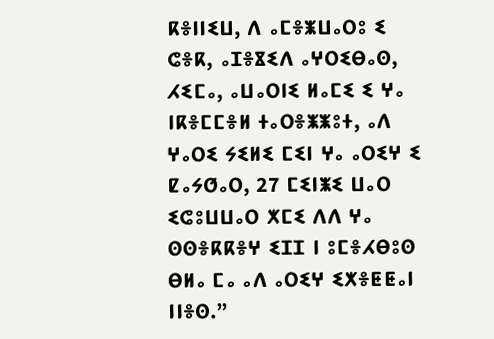ⴽⴻⵏⵏⵉⵡ, ⴷ ⴰⵎⴻⵥⵡⴰⵔⵓ ⵉ ⵛⴻⴽ, ⴰⵊⴻⴵⵉⴷ ⴰⵖⵔⵉⴱⴰⵙ, ⵃⵉⵎⴰ, ⴰⵡⴰⵔⵏⵉ ⵍⴰⵎⵉ ⵉ ⵖⴰ ⵏⴽⴻⵎⵎⴻⵍ ⵜⴰⵔⴻⵥⵥⵓⵜ, ⴰⴷ ⵖⴰⵔⵉ ⵢⵉⵍⵉ ⵎⵉⵏ ⵖⴰ ⴰⵔⵉⵖ ⵉ ⵇⴰⵢⵚⴰⵔ, 27 ⵎⵉⵏⵥⵉ ⵡⴰⵔ ⵉⵛⵓⵡⵡⴰⵔ ⵅⵎⵉ ⴷⴷ ⵖⴰ ⵙⵙⴻⴽⴽⴻⵖ ⵉⵊⵊ ⵏ ⵓⵎⴻⵃⴱⵓⵙ ⴱⵍⴰ ⵎⴰ ⴰⴷ ⴰⵔⵉⵖ ⵉⵅⴻⵟⵟⴰⵏ ⵏⵏⴻⵙ.”